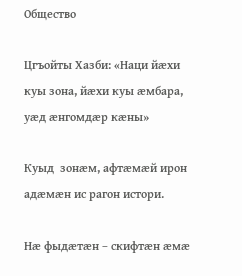Общество

Цгъойты Хазби: «Наци йæхи куы зона, йæхи куы æмбара, уæд æнгомдæр кæны»

Куыд  зонæм, афтæмæй ирон адæмæн ис рагон истори.

Нæ фыдæтæн – скифтæн æмæ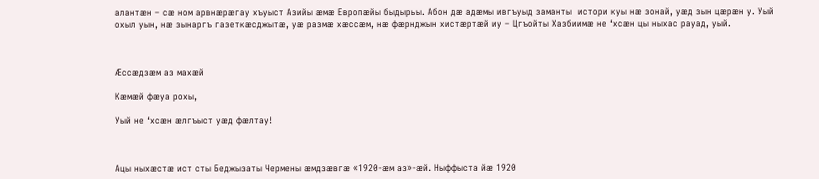алантæн – сæ ном арвнæрæгау хъуыст Азийы æмæ Европæйы быдырьы. Абон дæ адæмы ивгъуыд заманты  истори куы нæ зонай, уæд зын цæрæн у. Уый охыл уын, нæ зынаргъ газеткæсджытæ, уæ размæ хæссæм, нæ фæрнджын хистæртæй иу – Цгъойты Хазбиимæ не ‘хсæн цы ныхас рауад, уый.



Æссæдзæм аз махæй

Кæмæй фæуа рохы,

Уый не ‘хсæн æлгъыст уæд фæлтау!



Ацы ныхæстæ ист сты Беджызаты Чермены æмдзæвгæ «1920-æм аз»-æй. Ныффыста йæ 1920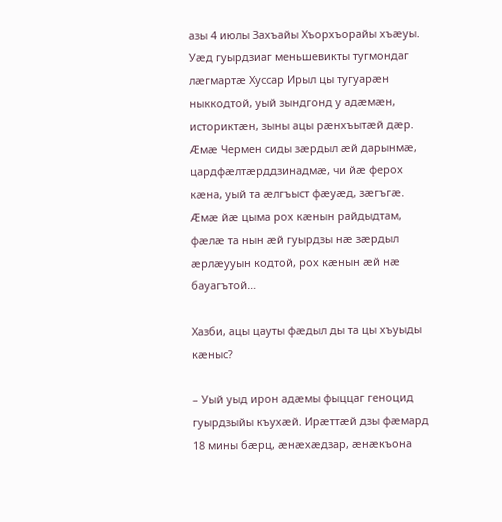азы 4 июлы Захъайы Хъорхъорайы хъæуы. Уæд гуырдзиаг меньшевикты тугмондаг лæгмартæ Хуссар Ирыл цы тугуарæн ныккодтой, уый зындгонд у адæмæн, историктæн, зыны ацы рæнхъытæй дæр. Æмæ Чермен сиды зæрдыл æй дарынмæ, цардфæлтæрддзинадмæ, чи йæ ферох кæна, уый та æлгъыст фæуæд, зæгъгæ. Æмæ йæ цыма рох кæнын райдыдтам, фæлæ та нын æй гуырдзы нæ зæрдыл æрлæууын кодтой, рох кæнын æй нæ бауагътой…

Хазби, ацы цауты фæдыл ды та цы хъуыды кæныс?

– Уый уыд ирон адæмы фыццаг геноцид гуырдзыйы къухæй. Ирæттæй дзы фæмард 18 мины бæрц, æнæхæдзар, æнæкъона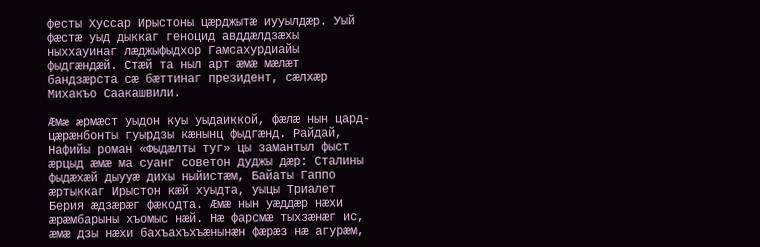фесты Хуссар Ирыстоны цæрджытæ иууылдæр. Уый фæстæ уыд дыккаг геноцид авддæлдзæхы ныххауинаг лæджыфыдхор Гамсахурдиайы фыдгæндæй. Стæй та ныл арт æмæ мæлæт бандзæрста сæ бæттинаг президент, сæлхæр Михакъо Саакашвили.

Æмæ æрмæст уыдон куы уыдаиккой, фæлæ нын цард-цæрæнбонты гуырдзы кæнынц фыдгæнд. Райдай, Нафийы роман «Фыдæлты туг» цы замантыл фыст æрцыд æмæ ма суанг советон дуджы дæр: Сталины фыдæхæй дыууæ дихы ныйистæм, Байаты Гаппо æртыккаг Ирыстон кæй хуыдта, уыцы Триалет Берия æдзæрæг фæкодта. Æмæ нын уæддæр нæхи æрæмбарыны хъомыс нæй. Нæ фарсмæ тыхзæнæг ис, æмæ дзы нæхи бахъахъхъæнынæн фæрæз нæ агурæм,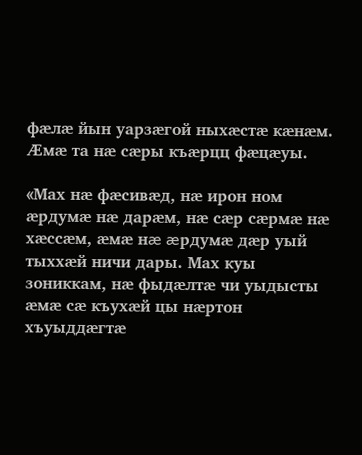фæлæ йын уарзæгой ныхæстæ кæнæм. Æмæ та нæ сæры къæрцц фæцæуы.

«Мах нæ фæсивæд, нæ ирон ном æрдумæ нæ дарæм, нæ сæр сæрмæ нæ хæссæм, æмæ нæ æрдумæ дæр уый тыххæй ничи дары. Мах куы зониккам, нæ фыдæлтæ чи уыдысты æмæ сæ къухæй цы нæртон хъуыддæгтæ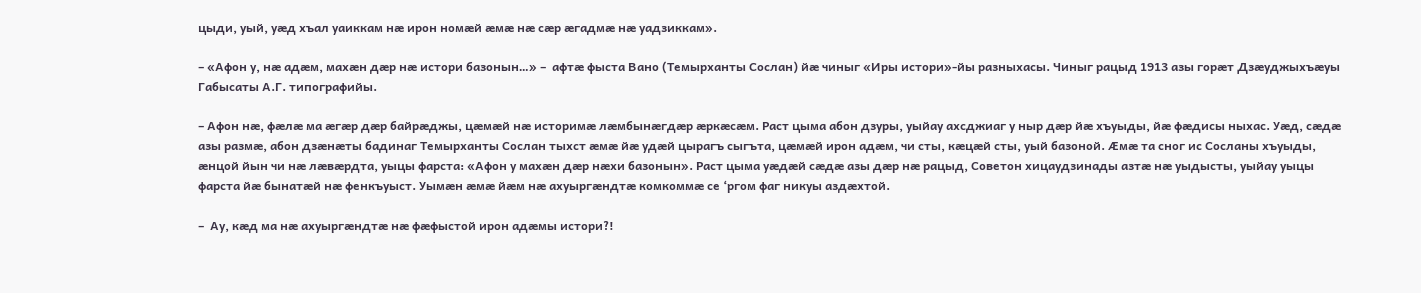цыди, уый, уæд хъал уаиккам нæ ирон номæй æмæ нæ сæр æгадмæ нæ уадзиккам».

– «Афон у, нæ адæм, махæн дæр нæ истори базонын…» –  афтæ фыста Вано (Темырханты Сослан) йæ чиныг «Иры истори»-йы разныхасы. Чиныг рацыд 1913 азы горæт Дзæуджыхъæуы Габысаты А.Г. типографийы.

– Афон нæ, фæлæ ма æгæр дæр байрæджы, цæмæй нæ историмæ лæмбынæгдæр æркæсæм. Раст цыма абон дзуры, уыйау ахсджиаг у ныр дæр йæ хъуыды, йæ фæдисы ныхас. Уæд, сæдæ азы размæ, абон дзæнæты бадинаг Темырханты Сослан тыхст æмæ йæ удæй цырагъ сыгъта, цæмæй ирон адæм, чи сты, кæцæй сты, уый базоной. Æмæ та сног ис Сосланы хъуыды, æнцой йын чи нæ лæвæрдта, уыцы фарста: «Афон у махæн дæр нæхи базонын». Раст цыма уæдæй сæдæ азы дæр нæ рацыд, Советон хицаудзинады азтæ нæ уыдысты, уыйау уыцы фарста йæ бынатæй нæ фенкъуыст. Уымæн æмæ йæм нæ ахуыргæндтæ комкоммæ се ‘ргом фаг никуы аздæхтой.

–  Ау, кæд ма нæ ахуыргæндтæ нæ фæфыстой ирон адæмы истори?!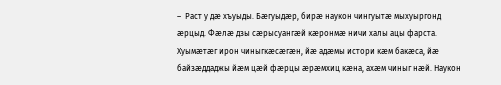–  Раст у дæ хъуыды. Бæгуыдæр, бирæ наукон чингуытæ мыхуыргонд æрцыд. Фæлæ дзы сæрысуангæй кæронмæ ничи халы ацы фарста. Хуымæтæг ирон чиныгкæсæгæн, йæ адæмы истори кæм бакæса, йæ байзæддаджы йæм цæй фæрцы æрæмхиц кæна, ахæм чиныг нæй. Наукон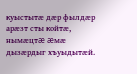куыстытæ дæр фылдæр арæзт сты койтæ, нымæцтæ æмæ дызæрдыг хъуыдытæй.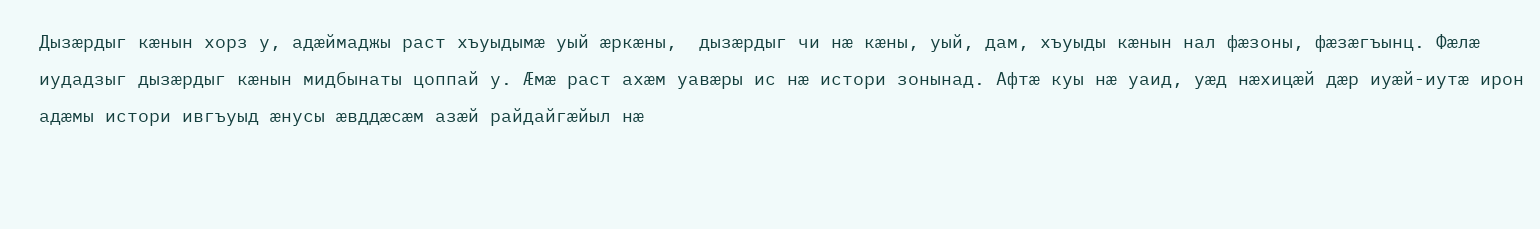Дызæрдыг кæнын хорз у, адæймаджы раст хъуыдымæ уый æркæны,  дызæрдыг чи нæ кæны, уый, дам, хъуыды кæнын нал фæзоны, фæзæгъынц. Фæлæ иудадзыг дызæрдыг кæнын мидбынаты цоппай у. Æмæ раст ахæм уавæры ис нæ истори зонынад. Афтæ куы нæ уаид, уæд нæхицæй дæр иуæй-иутæ ирон адæмы истори ивгъуыд æнусы æвддæсæм азæй райдайгæйыл нæ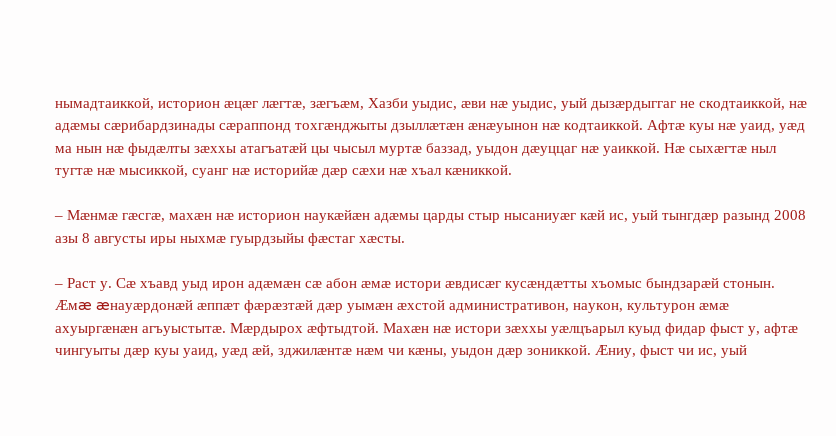нымадтаиккой, историон æцæг лæгтæ, зæгъæм, Хазби уыдис, æви нæ уыдис, уый дызæрдыггаг не скодтаиккой, нæ адæмы сæрибардзинады сæраппонд тохгæнджыты дзыллæтæн æнæуынон нæ кодтаиккой. Афтæ куы нæ уаид, уæд ма нын нæ фыдæлты зæххы атагъатæй цы чысыл муртæ баззад, уыдон дæуццаг нæ уаиккой. Нæ сыхæгтæ ныл тугтæ нæ мысиккой, суанг нæ историйæ дæр сæхи нæ хъал кæниккой.

– Мæнмæ гæсгæ, махæн нæ историон наукæйæн адæмы царды стыр нысаниуæг кæй ис, уый тынгдæр разынд 2008 азы 8 августы иры ныхмæ гуырдзыйы фæстаг хæсты.

– Раст у. Сæ хъавд уыд ирон адæмæн сæ абон æмæ истори æвдисæг кусæндæтты хъомыс бындзарæй стонын. Æмæ æнауæрдонæй æппæт фæрæзтæй дæр уымæн æхстой административон, наукон, культурон æмæ ахуыргæнæн агъуыстытæ. Мæрдырох æфтыдтой. Махæн нæ истори зæххы уæлцъарыл куыд фидар фыст у, афтæ чингуыты дæр куы уаид, уæд æй, зджилæнтæ нæм чи кæны, уыдон дæр зониккой. Æниу, фыст чи ис, уый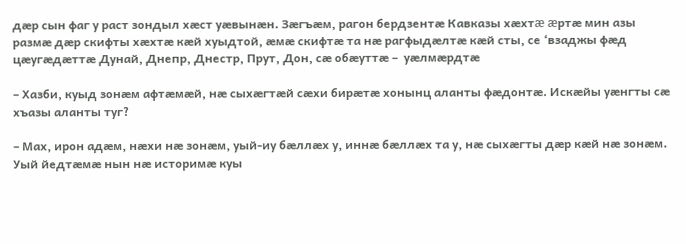дæр сын фаг у раст зондыл хæст уæвынæн. Зæгъæм, рагон бердзентæ Кавказы хæхтæ æртæ мин азы размæ дæр скифты хæхтæ кæй хуыдтой, æмæ скифтæ та нæ рагфыдæлтæ кæй сты, се ‘взаджы фæд цæугæдæттæ Дунай, Днепр, Днестр, Прут, Дон, сæ обæуттæ –  уæлмæрдтæ

– Хазби, куыд зонæм афтæмæй, нæ сыхæгтæй сæхи бирæтæ хонынц аланты фæдонтæ. Искæйы уæнгты сæ хъазы аланты туг?

– Мах, ирон адæм, нæхи нæ зонæм, уый-иу бæллæх у, иннæ бæллæх та у, нæ сыхæгты дæр кæй нæ зонæм. Уый йедтæмæ нын нæ историмæ куы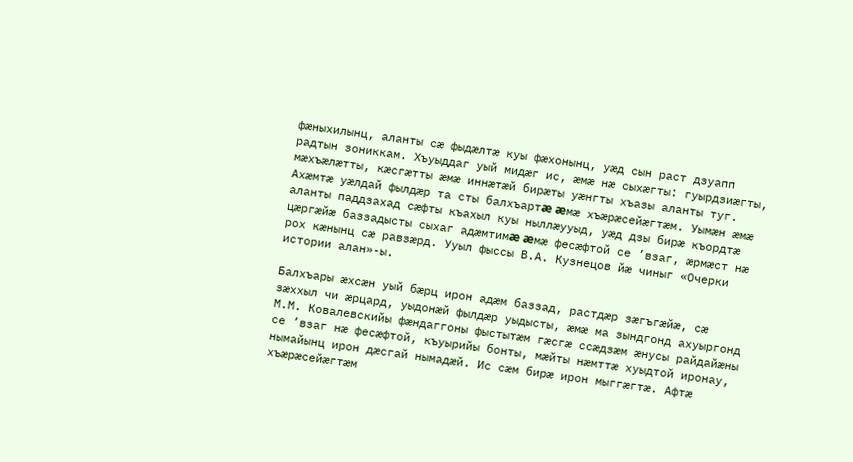фæныхилынц, аланты сæ фыдæлтæ куы фæхонынц, уæд сын раст дзуапп радтын зониккам. Хъуыддаг уый мидæг ис, æмæ нæ сыхæгты: гуырдзиæгты, мæхъæлæтты, кæсгæтты æмæ иннæтæй бирæты уæнгты хъазы аланты туг. Ахæмтæ уæлдай фылдæр та сты балхъартæ æмæ хъæрæсейæгтæм. Уымæн æмæ аланты паддзахад сæфты къахыл куы ныллæууыд, уæд дзы бирæ къордтæ цæргæйæ баззадысты сыхаг адæмтимæ æмæ фесæфтой се ‘взаг, æрмæст нæ рох кæнынц сæ равзæрд. Ууыл фыссы В.А. Кузнецов йæ чиныг «Очерки истории алан»-ы.

Балхъары æхсæн уый бæрц ирон адæм баззад, растдæр зæгъгæйæ, сæ зæххыл чи æрцард, уыдонæй фылдæр уыдысты, æмæ ма зындгонд ахуыргонд М.М. Ковалевскийы фæндаггоны фыстытæм гæсгæ ссæдзæм æнусы райдайæны се ‘взаг нæ фесæфтой, къуырийы бонты, мæйты нæмттæ хуыдтой иронау, нымайынц ирон дæсгай нымадæй. Ис сæм бирæ ирон мыггæгтæ. Афтæ хъæрæсейæгтæм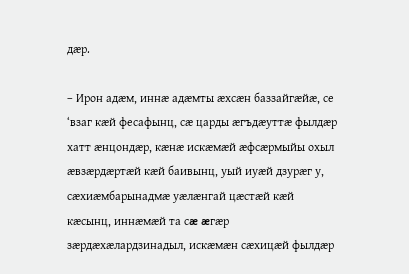дæр.

– Ирон адæм, иннæ адæмты æхсæн баззайгæйæ, се ‘взаг кæй фесафынц, сæ царды æгъдæуттæ фылдæр хатт æнцондæр, кæнæ искæмæй æфсæрмыйы охыл æвзæрдæртæй кæй баивынц, уый иуæй дзурæг у, сæхиæмбарынадмæ уæлæнгай цæстæй кæй кæсынц, иннæмæй та сæ æгæр зæрдæхæлардзинадыл, искæмæн сæхицæй фылдæр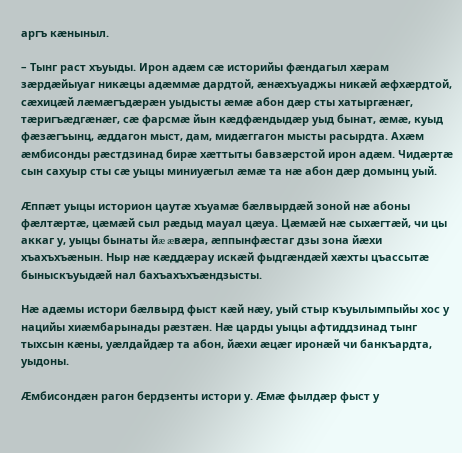аргъ кæныныл.

– Тынг раст хъуыды. Ирон адæм сæ историйы фæндагыл хæрам зæрдæйыуаг никæцы адæммæ дардтой, æнæхъуаджы никæй æфхæрдтой, сæхицæй лæмæгъдæрæн уыдысты æмæ абон дæр сты хатыргæнæг, тæригъæдгæнæг, сæ фарсмæ йын кæдфæндыдæр уыд бынат, æмæ, куыд фæзæгъынц, æддагон мыст, дам, мидæггагон мысты расырдта. Ахæм æмбисонды рæстдзинад бирæ хæттыты бавзæрстой ирон адæм. Чидæртæ сын сахуыр сты сæ уыцы миниуæгыл æмæ та нæ абон дæр домынц уый.

Æппæт уыцы историон цаутæ хъуамæ бæлвырдæй зоной нæ абоны фæлтæртæ, цæмæй сыл рæдыд мауал цæуа. Цæмæй нæ сыхæгтæй, чи цы аккаг у, уыцы бынаты йæ æвæра, æппынфæстаг дзы зона йæхи хъахъхъæнын. Ныр нæ кæддæрау искæй фыдгæндæй хæхты цъассытæ быныскъуыдæй нал бахъахъхъæндзысты.

Нæ адæмы истори бæлвырд фыст кæй нæу, уый стыр къуылымпыйы хос у нацийы хиæмбарынады рæзтæн. Нæ царды уыцы афтиддзинад тынг тыхсын кæны, уæлдайдæр та абон, йæхи æцæг иронæй чи банкъардта, уыдоны.

Æмбисондæн рагон бердзенты истори у. Æмæ фылдæр фыст у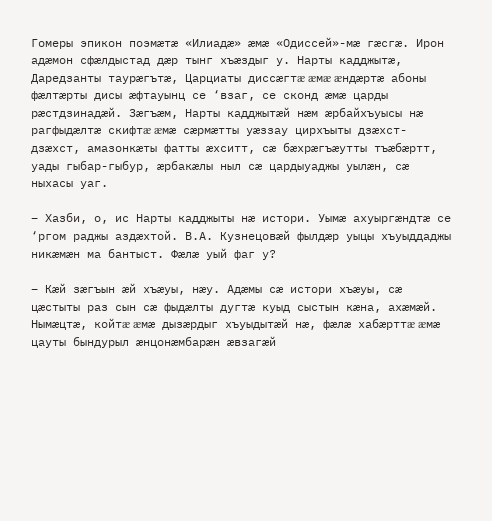Гомеры эпикон поэмæтæ «Илиадæ» æмæ «Одиссей»-мæ гæсгæ. Ирон адæмон сфæлдыстад дæр тынг хъæздыг у. Нарты кадджытæ, Даредзанты таурæгътæ, Царциаты диссæгтæ æмæ æндæртæ абоны фæлтæрты дисы æфтауынц се ‘взаг, се сконд æмæ царды рæстдзинадæй. Зæгъæм, Нарты кадджытæй нæм æрбайхъуысы нæ рагфыдæлтæ скифтæ æмæ сæрмæтты уæззау цирхъыты дзæхст-дзæхст, амазонкæты фатты æхситт, сæ бæхрæгъæутты тъæбæртт, уады гыбар-гыбур, æрбакæлы ныл сæ цардыуаджы уылæн, сæ ныхасы уаг.

– Хазби, о, ис Нарты кадджыты нæ истори. Уымæ ахуыргæндтæ се ‘ргом раджы аздæхтой. В.А. Кузнецовæй фылдæр уыцы хъуыддаджы никæмæн ма бантыст. Фæлæ уый фаг у?

– Кæй зæгъын æй хъæуы, нæу. Адæмы сæ истори хъæуы, сæ цæстыты раз сын сæ фыдæлты дугтæ куыд сыстын кæна, ахæмæй. Нымæцтæ, койтæ æмæ дызæрдыг хъуыдытæй нæ, фæлæ хабæрттæ æмæ цауты бындурыл æнцонæмбарæн æвзагæй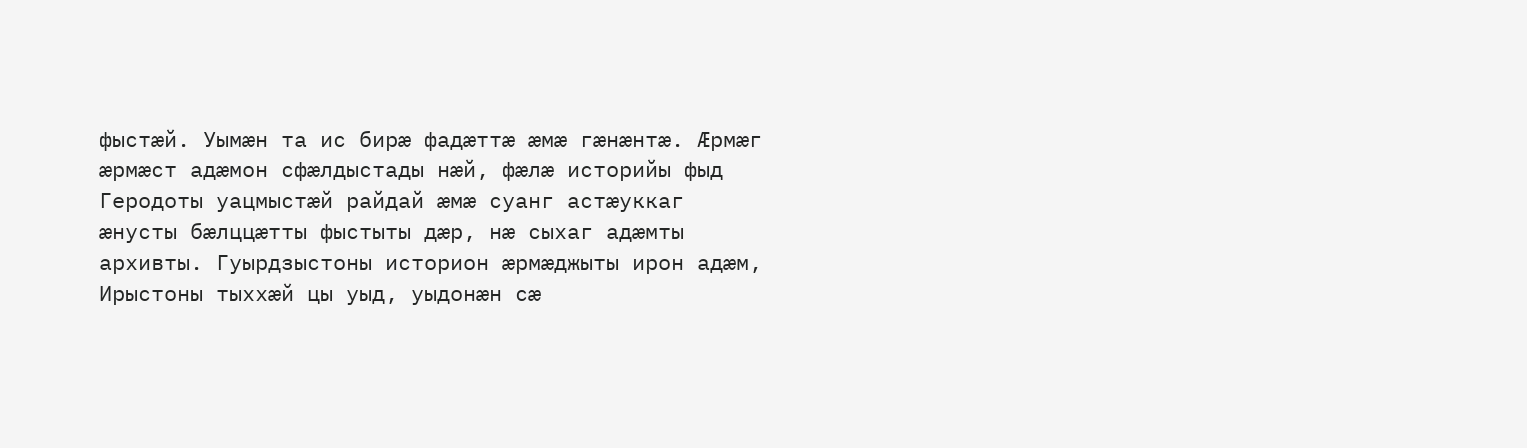фыстæй. Уымæн та ис бирæ фадæттæ æмæ гæнæнтæ. Æрмæг æрмæст адæмон сфæлдыстады нæй, фæлæ историйы фыд Геродоты уацмыстæй райдай æмæ суанг астæуккаг æнусты бæлццæтты фыстыты дæр, нæ сыхаг адæмты архивты. Гуырдзыстоны историон æрмæджыты ирон адæм, Ирыстоны тыххæй цы уыд, уыдонæн сæ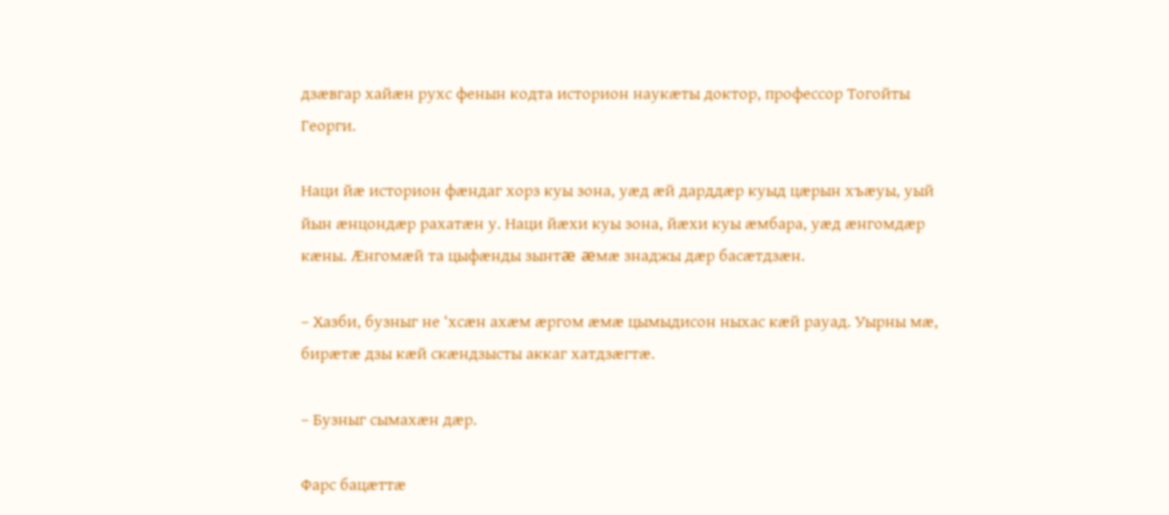дзæвгар хайæн рухс фенын кодта историон наукæты доктор, профессор Тогойты Георги.

Наци йæ историон фæндаг хорз куы зона, уæд æй дарддæр куыд цæрын хъæуы, уый йын æнцондæр рахатæн у. Наци йæхи куы зона, йæхи куы æмбара, уæд æнгомдæр кæны. Æнгомæй та цыфæнды зынтæ æмæ знаджы дæр басæтдзæн.

– Хазби, бузныг не ‘хсæн ахæм æргом æмæ цымыдисон ныхас кæй рауад. Уырны мæ, бирæтæ дзы кæй скæндзысты аккаг хатдзæгтæ.

– Бузныг сымахæн дæр.

Фарс бацæттæ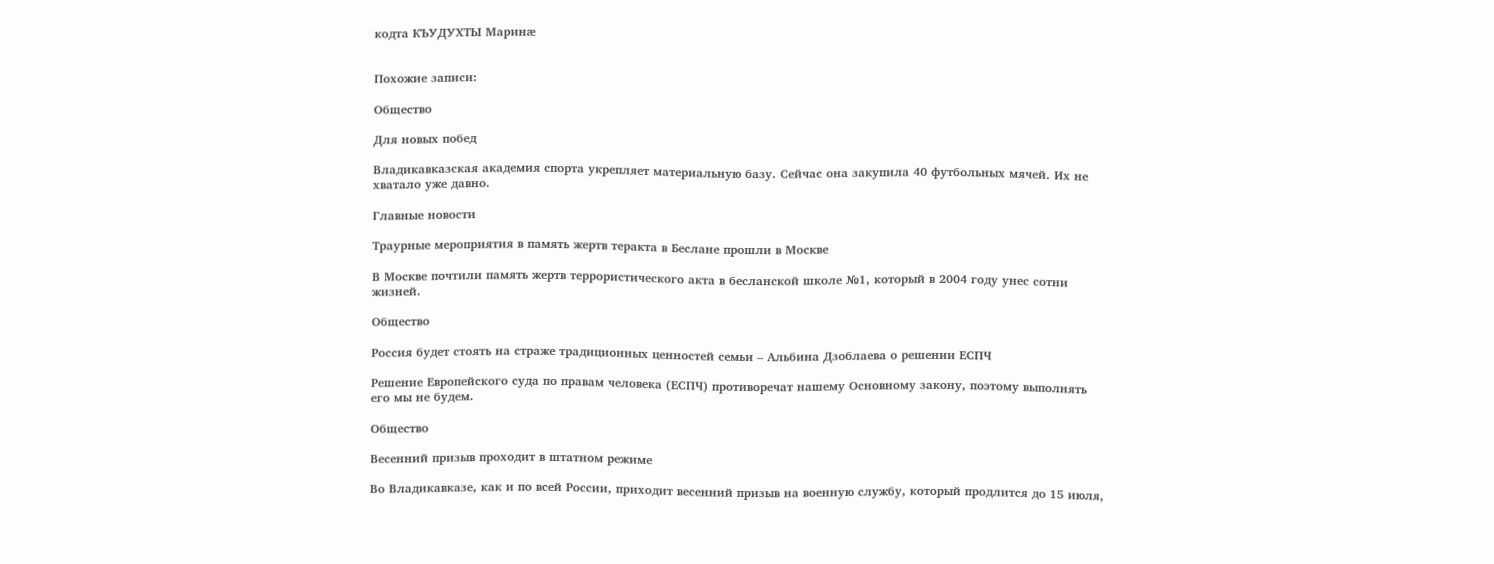кодта КЪУДУХТЫ Маринæ


Похожие записи:

Общество

Для новых побед

Владикавказская академия спорта укрепляет материальную базу. Сейчас она закупила 40 футбольных мячей. Их не хватало уже давно.

Главные новости

Траурные мероприятия в память жертв теракта в Беслане прошли в Москве

В Москве почтили память жертв террористического акта в бесланской школе №1, который в 2004 году унес сотни жизней.

Общество

Россия будет стоять на страже традиционных ценностей семьи – Альбина Дзоблаева о решении ЕСПЧ

Решение Европейского суда по правам человека (ЕСПЧ) противоречат нашему Основному закону, поэтому выполнять его мы не будем.

Общество

Весенний призыв проходит в штатном режиме

Во Владикавказе, как и по всей России, приходит весенний призыв на военную службу, который продлится до 15 июля,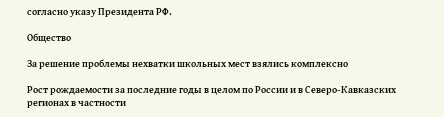согласно указу Президента РФ.

Общество

За решение проблемы нехватки школьных мест взялись комплексно

Рост рождаемости за последние годы в целом по России и в Северо-Кавказских регионах в частности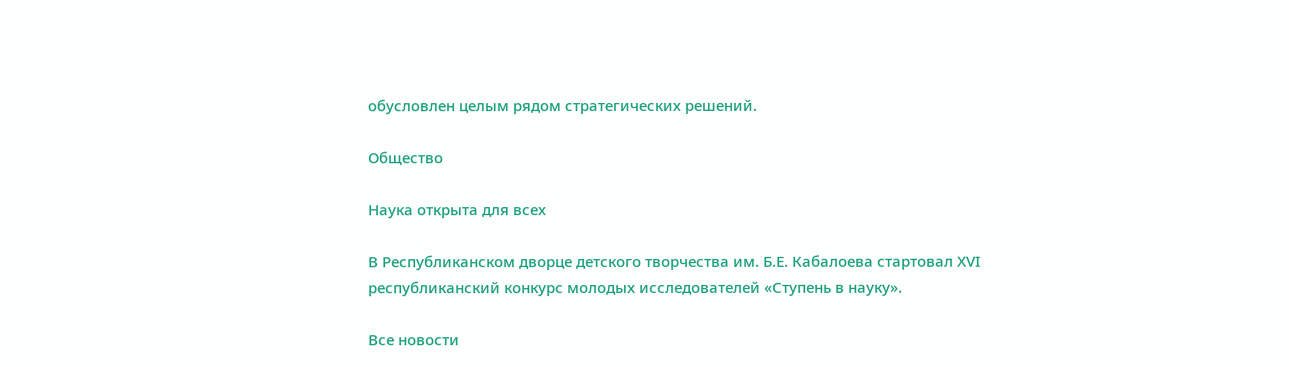обусловлен целым рядом стратегических решений.

Общество

Наука открыта для всех

В Республиканском дворце детского творчества им. Б.Е. Кабалоева стартовал ХVI республиканский конкурс молодых исследователей «Ступень в науку».

Все новости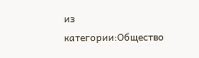из категории:Общество